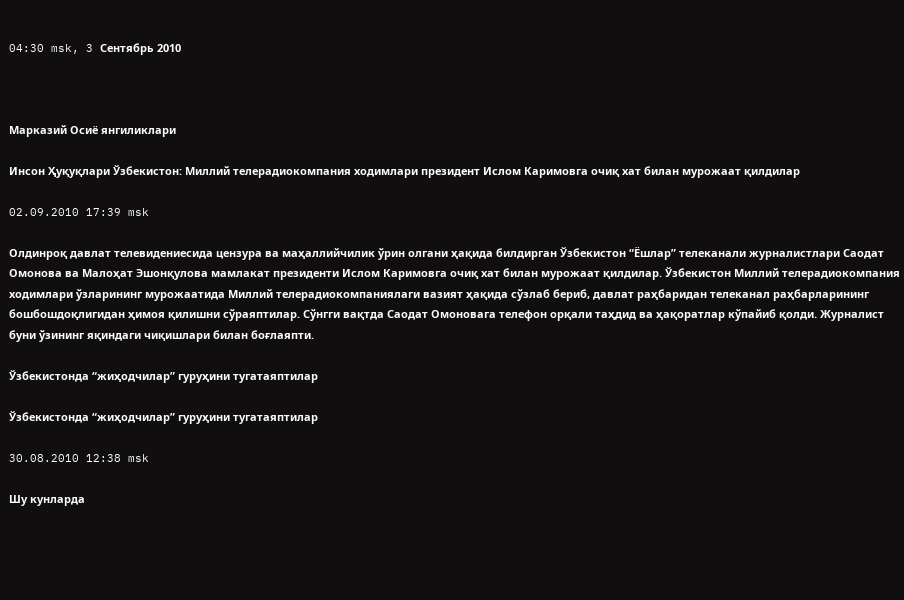04:30 msk, 3 Сентябрь 2010



Марказий Осиё янгиликлари

Инсон Ҳуқуқлари Ўзбекистон: Миллий телерадиокомпания ходимлари президент Ислом Каримовга очиқ хат билан мурожаат қилдилар

02.09.2010 17:39 msk

Олдинроқ давлат телевидениесида цензура ва маҳаллийчилик ўрин олгани ҳақида билдирган Ўзбекистон “Ёшлар” телеканали журналистлари Саодат Омонова ва Малоҳат Эшонқулова мамлакат президенти Ислом Каримовга очиқ хат билан мурожаат қилдилар. Ўзбекистон Миллий телерадиокомпания ходимлари ўзларининг мурожаатида Миллий телерадиокомпаниялаги вазият ҳақида сўзлаб бериб, давлат раҳбаридан телеканал раҳбарларининг бошбошдоқлигидан ҳимоя қилишни сўраяптилар. Сўнгги вақтда Саодат Омоновага телефон орқали таҳдид ва ҳақоратлар кўпайиб қолди. Журналист буни ўзининг яқиндаги чиқишлари билан боғлаяпти.

Ўзбекистонда “жиҳодчилар” гуруҳини тугатаяптилар

Ўзбекистонда “жиҳодчилар” гуруҳини тугатаяптилар

30.08.2010 12:38 msk

Шу кунларда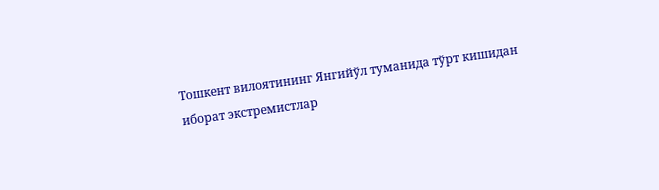Тошкент вилоятининг Янгийўл туманида тўрт кишидан иборат экстремистлар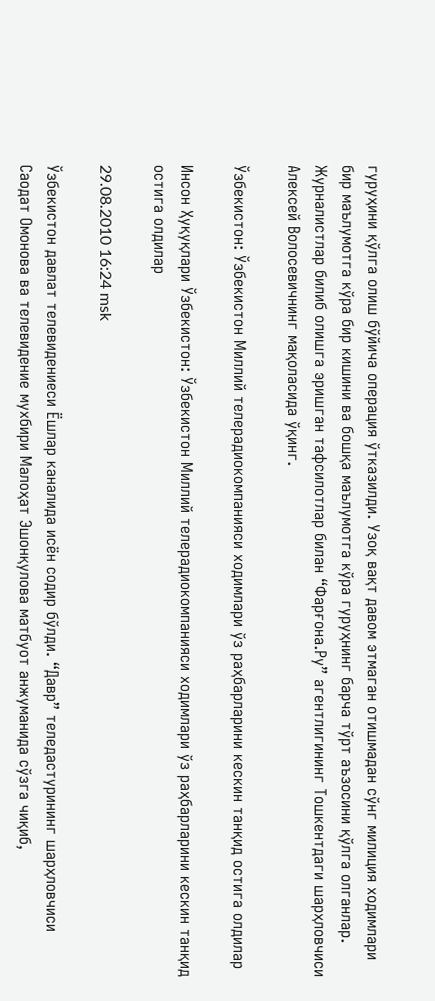гуруҳини қўлга олиш бўйича операция ўтказилди. Узоқ вақт давом этмаган отишмадан сўнг милиция ходимлари бир маълумотга кўра бир кишини ва бошқа маълумотга кўра гуруҳнинг барча тўрт аъзосини қўлга олганлар. Журналистлар билиб олишга эришган тафсилотлар билан “Фарғона.Ру” агентлигининг Тошкентдаги шарҳловчиси Алексей Волосевичнинг мақоласида ўқинг.

Ўзбекистон: Ўзбекистон Миллий телерадиокомпанияси ходимлари ўз раҳбарларини кескин танқид остига олдилар

Инсон Ҳуқуқлари Ўзбекистон: Ўзбекистон Миллий телерадиокомпанияси ходимлари ўз раҳбарларини кескин танқид остига олдилар

29.08.2010 16:24 msk

Ўзбекистон давлат телевидениеси Ёшлар каналида исён содир бўлди. “Давр” теледастурининг шарҳловчиси Саодат Омонова ва телевидение мухбири Малоҳат Эшонқулова матбуот анжуманида сўзга чиқиб,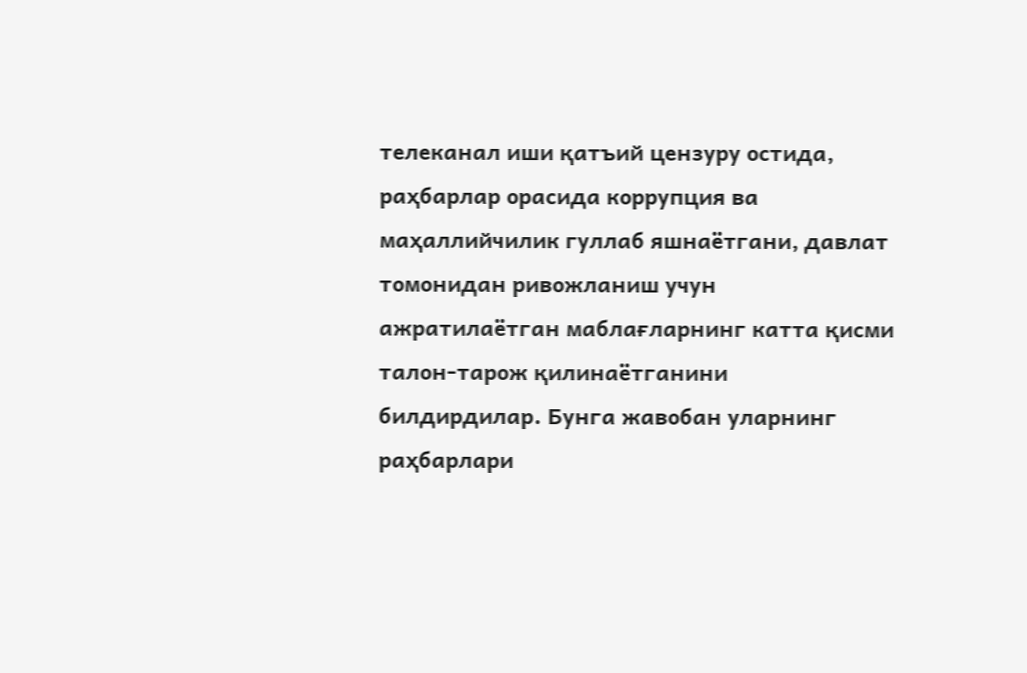телеканал иши қатъий цензуру остида, раҳбарлар орасида коррупция ва маҳаллийчилик гуллаб яшнаётгани, давлат томонидан ривожланиш учун ажратилаётган маблағларнинг катта қисми талон-тарож қилинаётганини билдирдилар. Бунга жавобан уларнинг раҳбарлари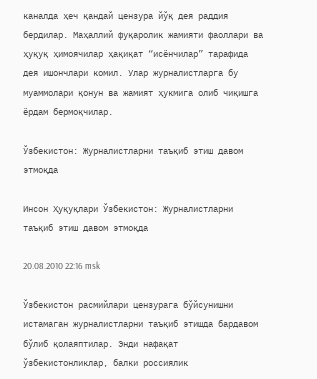каналда ҳеч қандай цензура йўқ дея раддия бердилар. Маҳаллий фуқаролик жамияти фаоллари ва ҳуқуқ ҳимоячилар ҳақиқат “исёнчилар” тарафида дея ишончлари комил. Улар журналистларга бу муаммолари қонун ва жамият ҳукмига олиб чиқишга ёрдам бермоқчилар.

Ўзбекистон: Журналистларни таъқиб этиш давом этмоқда

Инсон Ҳуқуқлари Ўзбекистон: Журналистларни таъқиб этиш давом этмоқда

20.08.2010 22:16 msk

Ўзбекистон расмийлари цензурага бўйсунишни истамаган журналистларни таъқиб этишда бардавом бўлиб қолаяптилар. Энди нафақат ўзбекистонликлар, балки россиялик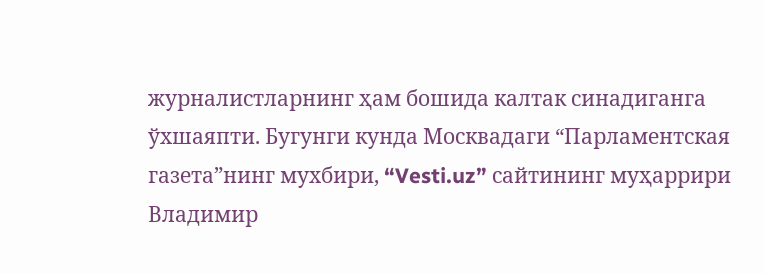журналистларнинг ҳам бошида калтак синадиганга ўхшаяпти. Бугунги кунда Москвадаги “Парламентская газета”нинг мухбири, “Vesti.uz” сайтининг муҳаррири Владимир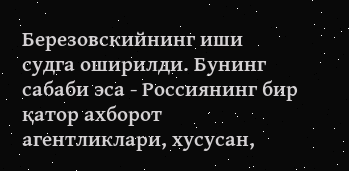Березовскийнинг иши судга оширилди. Бунинг сабаби эса - Россиянинг бир қатор ахборот агентликлари, хусусан,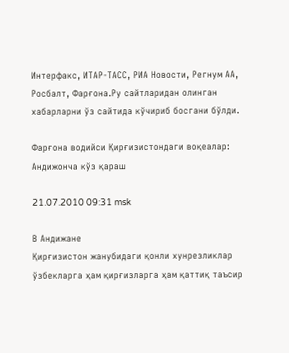Интерфакс, ИТАР-ТАСС, РИА Новости, Регнум АА, Росбалт, Фарғона.Ру сайтларидан олинган хабарларни ўз сайтида кўчириб босгани бўлди.

Фарғона водийси Қирғизистондаги воқеалар: Андижонча кўз қараш

21.07.2010 09:31 msk

В Андижане
Қирғизистон жанубидаги қонли хунрезликлар ўзбекларга ҳам қирғизларга ҳам қаттиқ таъсир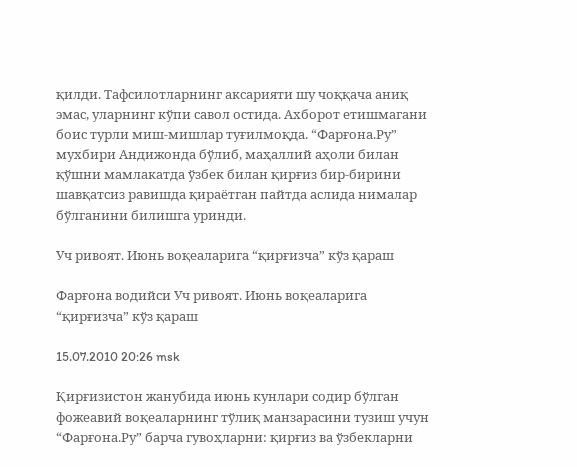қилди. Тафсилотларнинг аксарияти шу чоққача аниқ эмас, уларнинг кўпи савол остида. Ахборот етишмагани боис турли миш-мишлар туғилмоқда. “Фарғона.Ру” мухбири Андижонда бўлиб, маҳаллий аҳоли билан қўшни мамлакатда ўзбек билан қирғиз бир-бирини шавқатсиз равишда қираётган пайтда аслида нималар бўлганини билишга уринди.

Уч ривоят. Июнь воқеаларига “қирғизча” кўз қараш

Фарғона водийси Уч ривоят. Июнь воқеаларига “қирғизча” кўз қараш

15.07.2010 20:26 msk

Қирғизистон жанубида июнь кунлари содир бўлган фожеавий воқеаларнинг тўлиқ манзарасини тузиш учун “Фарғона.Ру” барча гувоҳларни: қирғиз ва ўзбекларни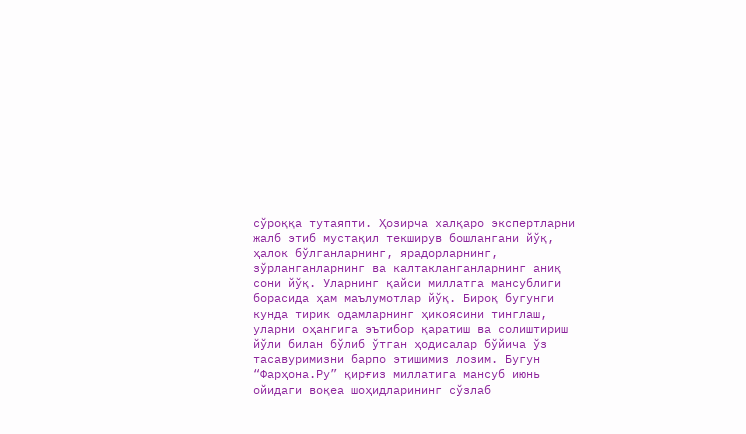сўроққа тутаяпти. Ҳозирча халқаро экспертларни жалб этиб мустақил текширув бошлангани йўқ, ҳалок бўлганларнинг, ярадорларнинг, зўрланганларнинг ва калтакланганларнинг аниқ сони йўқ. Уларнинг қайси миллатга мансублиги борасида ҳам маълумотлар йўқ. Бироқ бугунги кунда тирик одамларнинг ҳикоясини тинглаш, уларни оҳангига эътибор қаратиш ва солиштириш йўли билан бўлиб ўтган ҳодисалар бўйича ўз тасавуримизни барпо этишимиз лозим. Бугун “Фарҳона.Ру” қирғиз миллатига мансуб июнь ойидаги воқеа шоҳидларининг сўзлаб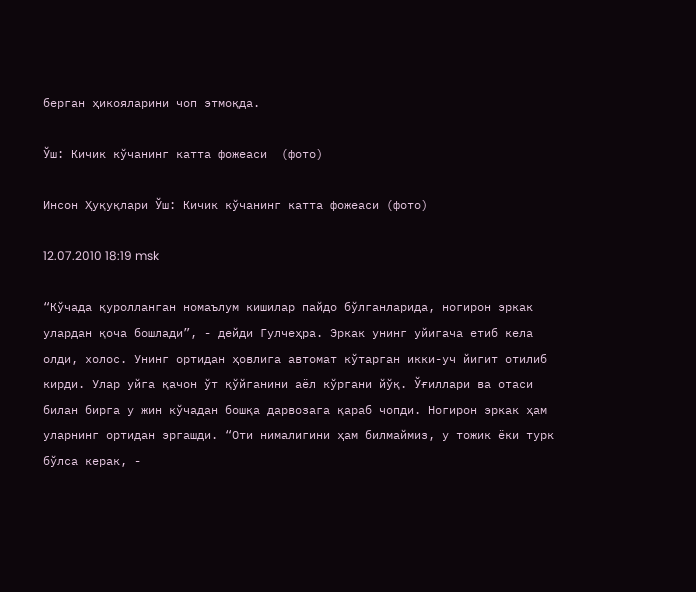берган ҳикояларини чоп этмоқда.

Ўш: Кичик кўчанинг катта фожеаси  (фото)

Инсон Ҳуқуқлари Ўш: Кичик кўчанинг катта фожеаси (фото)

12.07.2010 18:19 msk

“Кўчада қуролланган номаълум кишилар пайдо бўлганларида, ногирон эркак улардан қоча бошлади”, - дейди Гулчеҳра. Эркак унинг уйигача етиб кела олди, холос. Унинг ортидан ҳовлига автомат кўтарган икки-уч йигит отилиб кирди. Улар уйга қачон ўт қўйганини аёл кўргани йўқ. Ўғиллари ва отаси билан бирга у жин кўчадан бошқа дарвозага қараб чопди. Ногирон эркак ҳам уларнинг ортидан эргашди. “Оти нималигини ҳам билмаймиз, у тожик ёки турк бўлса керак, -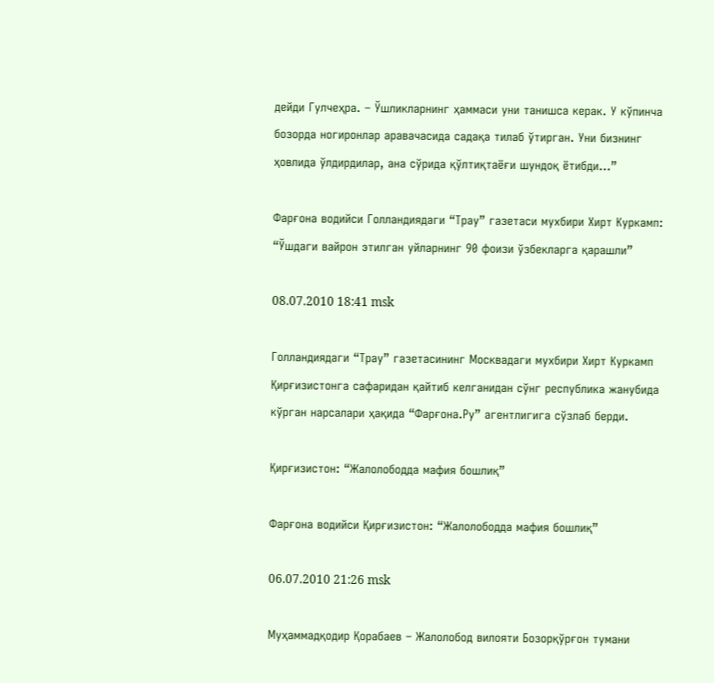дейди Гулчеҳра. – Ўшликларнинг ҳаммаси уни танишса керак. У кўпинча бозорда ногиронлар аравачасида садақа тилаб ўтирган. Уни бизнинг ҳовлида ўлдирдилар, ана сўрида қўлтиқтаёғи шундоқ ётибди...”

Фарғона водийси Голландиядаги “Трау” газетаси мухбири Хирт Куркамп: “Ўшдаги вайрон этилган уйларнинг 90 фоизи ўзбекларга қарашли”

08.07.2010 18:41 msk

Голландиядаги “Трау” газетасининг Москвадаги мухбири Хирт Куркамп Қирғизистонга сафаридан қайтиб келганидан сўнг республика жанубида кўрган нарсалари ҳақида “Фарғона.Ру” агентлигига сўзлаб берди.

Қирғизистон: “Жалолободда мафия бошлиқ”

Фарғона водийси Қирғизистон: “Жалолободда мафия бошлиқ”

06.07.2010 21:26 msk

Муҳаммадқодир Қорабаев – Жалолобод вилояти Бозорқўрғон тумани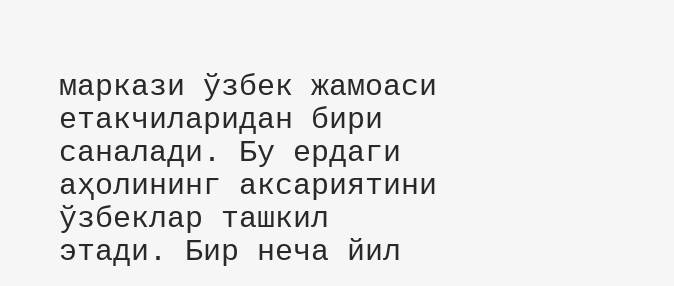маркази ўзбек жамоаси етакчиларидан бири саналади. Бу ердаги аҳолининг аксариятини ўзбеклар ташкил этади. Бир неча йил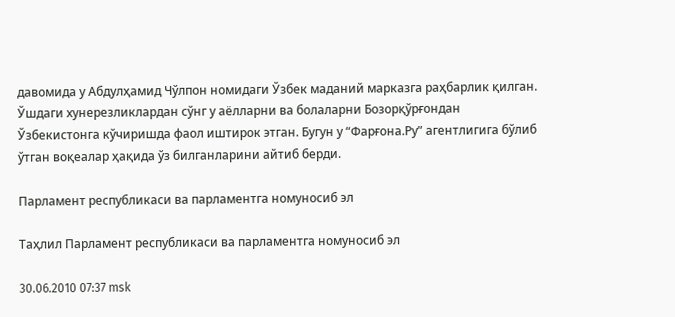давомида у Абдулҳамид Чўлпон номидаги Ўзбек маданий марказга раҳбарлик қилган. Ўшдаги хунерезликлардан сўнг у аёлларни ва болаларни Бозорқўрғондан Ўзбекистонга кўчиришда фаол иштирок этган. Бугун у “Фарғона.Ру” агентлигига бўлиб ўтган воқеалар ҳақида ўз билганларини айтиб берди.

Парламент республикаси ва парламентга номуносиб эл

Таҳлил Парламент республикаси ва парламентга номуносиб эл

30.06.2010 07:37 msk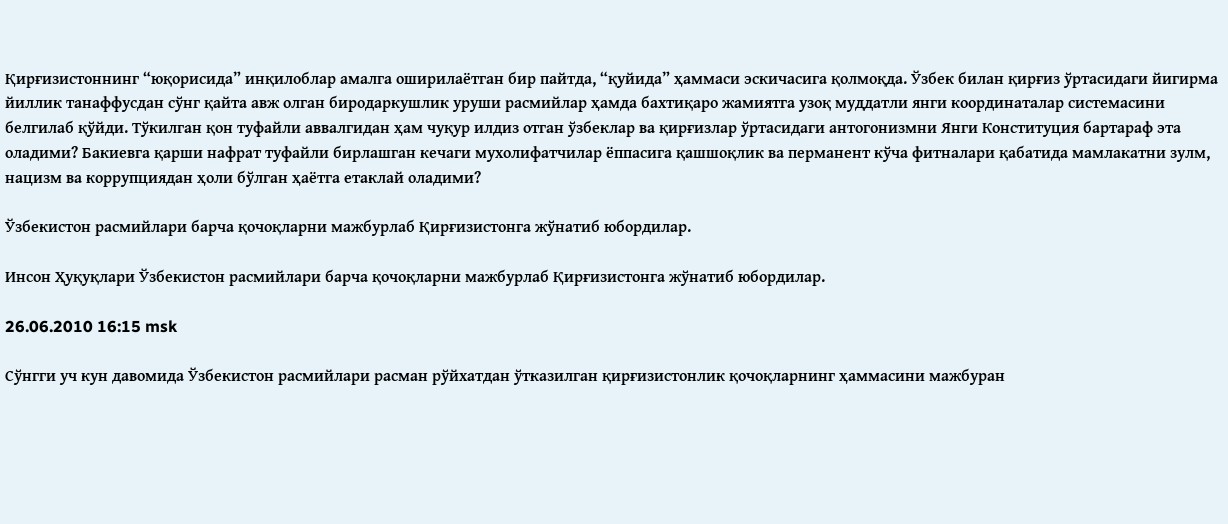Қирғизистоннинг “юқорисида” инқилоблар амалга оширилаётган бир пайтда, “қуйида” ҳаммаси эскичасига қолмоқда. Ўзбек билан қирғиз ўртасидаги йигирма йиллик танаффусдан сўнг қайта авж олган биродаркушлик уруши расмийлар ҳамда бахтиқаро жамиятга узоқ муддатли янги координаталар системасини белгилаб қўйди. Тўкилган қон туфайли аввалгидан ҳам чуқур илдиз отган ўзбеклар ва қирғизлар ўртасидаги антогонизмни Янги Конституция бартараф эта оладими? Бакиевга қарши нафрат туфайли бирлашган кечаги мухолифатчилар ёппасига қашшоқлик ва перманент кўча фитналари қабатида мамлакатни зулм, нацизм ва коррупциядан ҳоли бўлган ҳаётга етаклай оладими?

Ўзбекистон расмийлари барча қочоқларни мажбурлаб Қирғизистонга жўнатиб юбордилар.

Инсон Ҳуқуқлари Ўзбекистон расмийлари барча қочоқларни мажбурлаб Қирғизистонга жўнатиб юбордилар.

26.06.2010 16:15 msk

Сўнгги уч кун давомида Ўзбекистон расмийлари расман рўйхатдан ўтказилган қирғизистонлик қочоқларнинг ҳаммасини мажбуран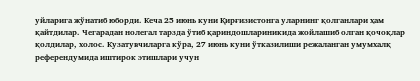уйларига жўнатиб юборди. Кеча 25 июнь куни Қирғизистонга уларнинг қолганлари ҳам қайтдилар. Чегарадан нолегал тарзда ўтиб қариндошлариникида жойлашиб олган қочоқлар қолдилар, холос. Кузатувчиларга кўра, 27 июнь куни ўтказилиши режаланган умумхалқ референдумида иштирок этишлари учун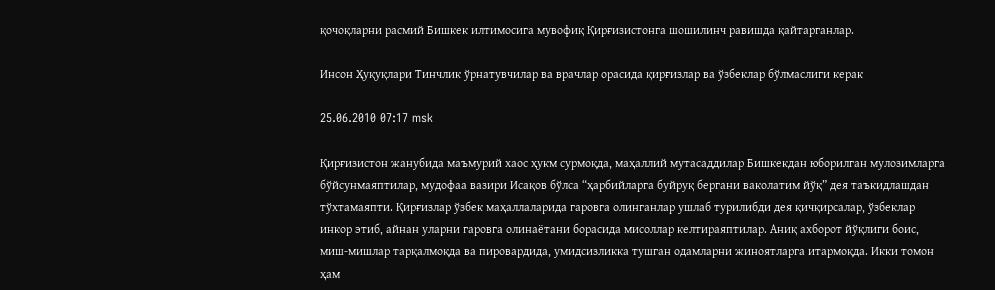қочоқларни расмий Бишкек илтимосига мувофиқ Қирғизистонга шошилинч равишда қайтарганлар.

Инсон Ҳуқуқлари Тинчлик ўрнатувчилар ва врачлар орасида қирғизлар ва ўзбеклар бўлмаслиги керак

25.06.2010 07:17 msk

Қирғизистон жанубида маъмурий хаос ҳукм сурмоқда, маҳаллий мутасаддилар Бишкекдан юборилган мулозимларга бўйсунмаяптилар, мудофаа вазири Исақов бўлса “ҳарбийларга буйруқ бергани ваколатим йўқ” дея таъкидлашдан тўхтамаяпти. Қирғизлар ўзбек маҳаллаларида гаровга олинганлар ушлаб турилибди дея қичқирсалар, ўзбеклар инкор этиб, айнан уларни гаровга олинаётани борасида мисоллар келтираяптилар. Аниқ ахборот йўқлиги боис, миш-мишлар тарқалмоқда ва пировардида, умидсизликка тушган одамларни жиноятларга итармоқда. Икки томон ҳам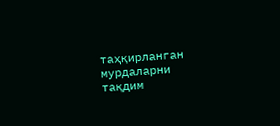таҳқирланган мурдаларни тақдим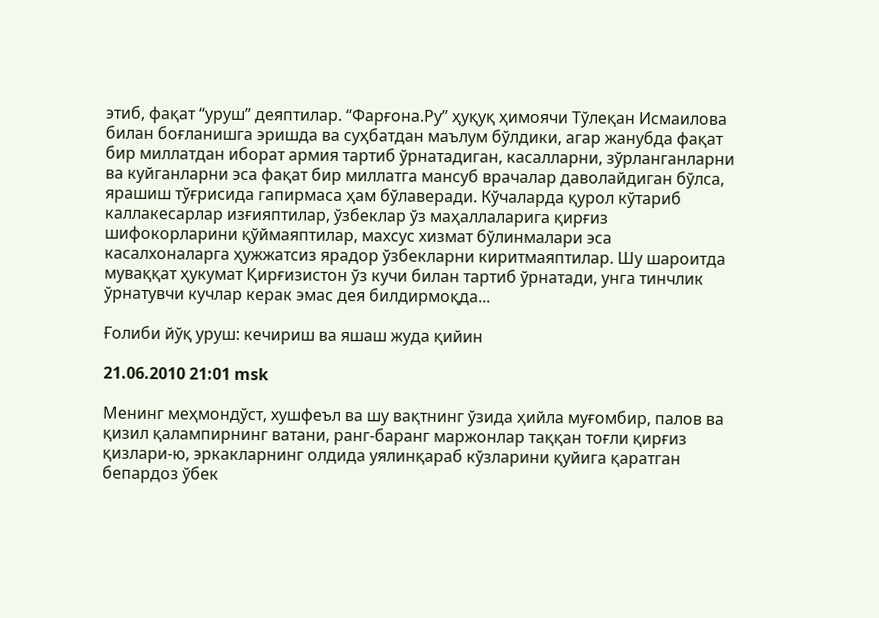этиб, фақат “уруш” деяптилар. “Фарғона.Ру” ҳуқуқ ҳимоячи Тўлеқан Исмаилова билан боғланишга эришда ва суҳбатдан маълум бўлдики, агар жанубда фақат бир миллатдан иборат армия тартиб ўрнатадиган, касалларни, зўрланганларни ва куйганларни эса фақат бир миллатга мансуб врачалар даволайдиган бўлса, ярашиш тўғрисида гапирмаса ҳам бўлаверади. Кўчаларда қурол кўтариб каллакесарлар изғияптилар, ўзбеклар ўз маҳаллаларига қирғиз шифокорларини қўймаяптилар, махсус хизмат бўлинмалари эса касалхоналарга ҳужжатсиз ярадор ўзбекларни киритмаяптилар. Шу шароитда муваққат ҳукумат Қирғизистон ўз кучи билан тартиб ўрнатади, унга тинчлик ўрнатувчи кучлар керак эмас дея билдирмоқда...

Ғолиби йўқ уруш: кечириш ва яшаш жуда қийин

21.06.2010 21:01 msk

Менинг меҳмондўст, хушфеъл ва шу вақтнинг ўзида ҳийла муғомбир, палов ва қизил қалампирнинг ватани, ранг-баранг маржонлар таққан тоғли қирғиз қизлари-ю, эркакларнинг олдида уялинқараб кўзларини қуйига қаратган бепардоз ўбек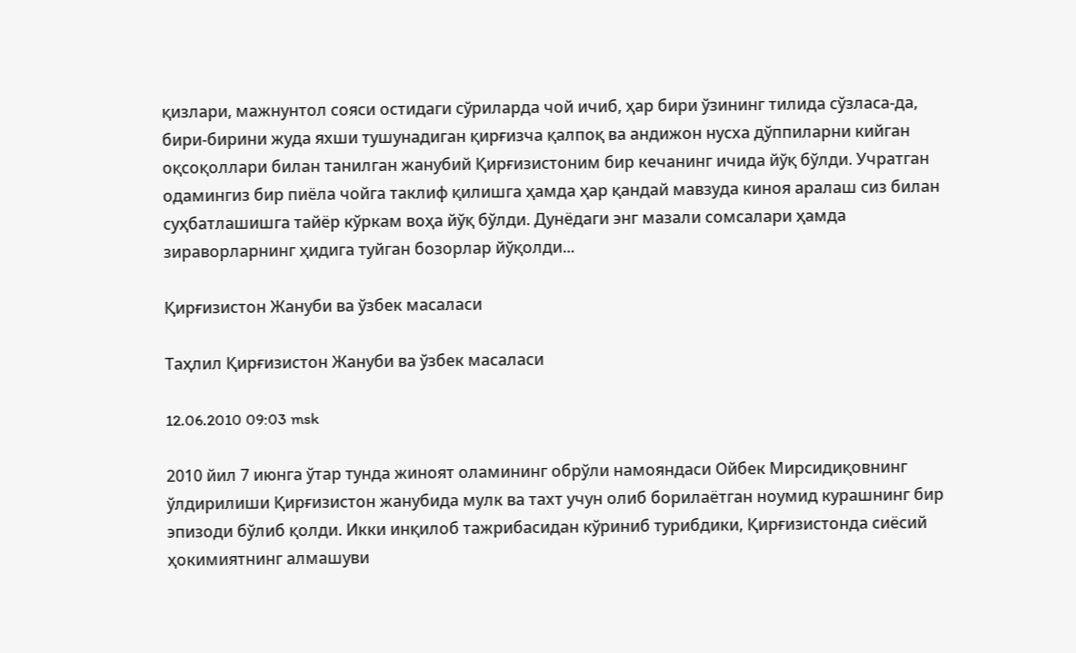қизлари, мажнунтол сояси остидаги сўриларда чой ичиб, ҳар бири ўзининг тилида сўзласа-да, бири-бирини жуда яхши тушунадиган қирғизча қалпоқ ва андижон нусха дўппиларни кийган оқсоқоллари билан танилган жанубий Қирғизистоним бир кечанинг ичида йўқ бўлди. Учратган одамингиз бир пиёла чойга таклиф қилишга ҳамда ҳар қандай мавзуда киноя аралаш сиз билан суҳбатлашишга тайёр кўркам воҳа йўқ бўлди. Дунёдаги энг мазали сомсалари ҳамда зираворларнинг ҳидига туйган бозорлар йўқолди...

Қирғизистон Жануби ва ўзбек масаласи

Таҳлил Қирғизистон Жануби ва ўзбек масаласи

12.06.2010 09:03 msk

2010 йил 7 июнга ўтар тунда жиноят оламининг обрўли намояндаси Ойбек Мирсидиқовнинг ўлдирилиши Қирғизистон жанубида мулк ва тахт учун олиб борилаётган ноумид курашнинг бир эпизоди бўлиб қолди. Икки инқилоб тажрибасидан кўриниб турибдики, Қирғизистонда сиёсий ҳокимиятнинг алмашуви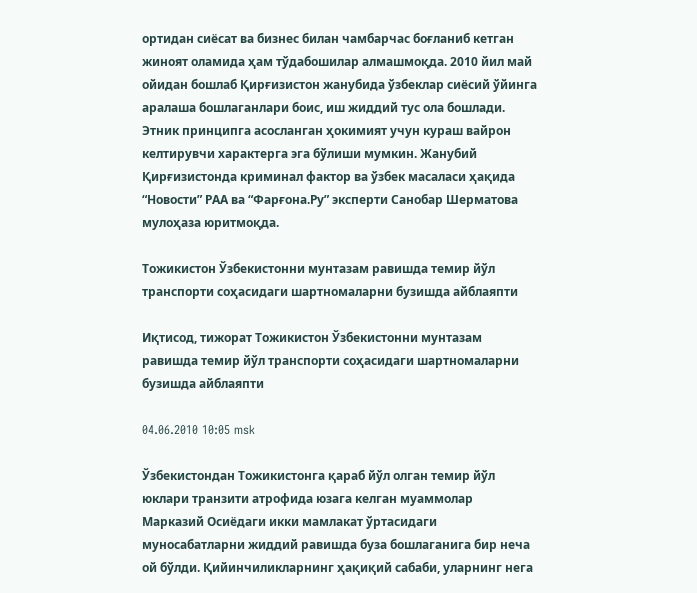ортидан сиёсат ва бизнес билан чамбарчас боғланиб кетган жиноят оламида ҳам тўдабошилар алмашмоқда. 2010 йил май ойидан бошлаб Қирғизистон жанубида ўзбеклар сиёсий ўйинга аралаша бошлаганлари боис, иш жиддий тус ола бошлади. Этник принципга асосланган ҳокимият учун кураш вайрон келтирувчи характерга эга бўлиши мумкин. Жанубий Қирғизистонда криминал фактор ва ўзбек масаласи ҳақида “Новости” РАА ва “Фарғона.Ру” эксперти Санобар Шерматова мулоҳаза юритмоқда.

Тожикистон Ўзбекистонни мунтазам равишда темир йўл транспорти соҳасидаги шартномаларни бузишда айблаяпти

Иқтисод, тижорат Тожикистон Ўзбекистонни мунтазам равишда темир йўл транспорти соҳасидаги шартномаларни бузишда айблаяпти

04.06.2010 10:05 msk

Ўзбекистондан Тожикистонга қараб йўл олган темир йўл юклари транзити атрофида юзага келган муаммолар Марказий Осиёдаги икки мамлакат ўртасидаги муносабатларни жиддий равишда буза бошлаганига бир неча ой бўлди. Қийинчиликларнинг ҳақиқий сабаби, уларнинг нега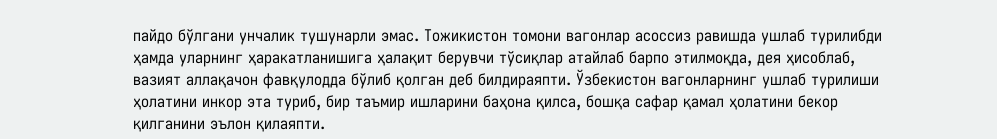пайдо бўлгани унчалик тушунарли эмас. Тожикистон томони вагонлар асоссиз равишда ушлаб турилибди ҳамда уларнинг ҳаракатланишига ҳалақит берувчи тўсиқлар атайлаб барпо этилмоқда, дея ҳисоблаб, вазият аллақачон фавқулодда бўлиб қолган деб билдираяпти. Ўзбекистон вагонларнинг ушлаб турилиши ҳолатини инкор эта туриб, бир таъмир ишларини баҳона қилса, бошқа сафар қамал ҳолатини бекор қилганини эълон қилаяпти.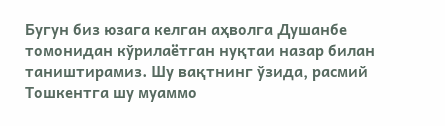Бугун биз юзага келган аҳволга Душанбе томонидан кўрилаётган нуқтаи назар билан таништирамиз. Шу вақтнинг ўзида, расмий Тошкентга шу муаммо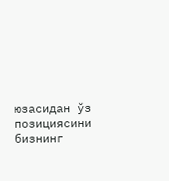юзасидан ўз позициясини бизнинг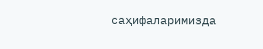саҳифаларимизда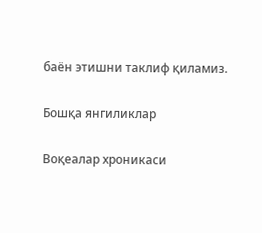баён этишни таклиф қиламиз.

Бошқа янгиликлар

Воқеалар хроникаси